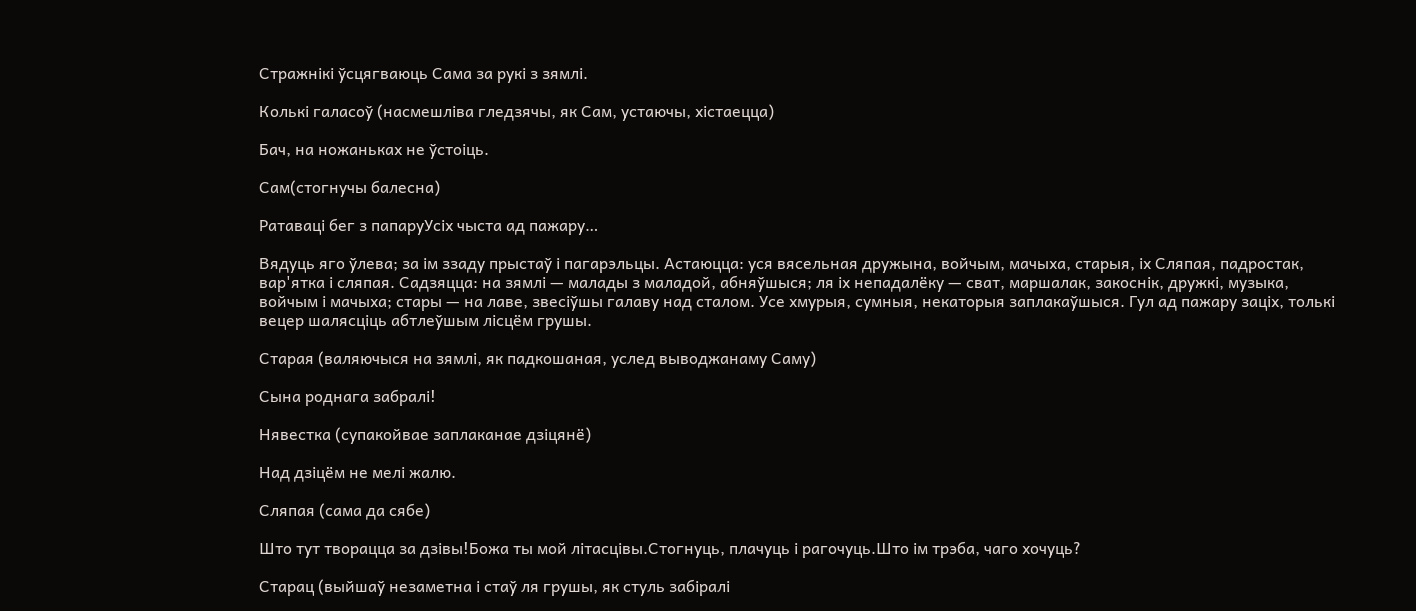Стражнікі ўсцягваюць Сама за рукі з зямлі.

Колькі галасоў (насмешліва гледзячы, як Сам, устаючы, хістаецца)

Бач, на ножаньках не ўстоіць.

Сам(стогнучы балесна)

Ратаваці бег з папаруУсіх чыста ад пажару…

Вядуць яго ўлева; за ім ззаду прыстаў і пагарэльцы. Астаюцца: уся вясельная дружына, войчым, мачыха, старыя, іх Сляпая, падростак, вар'ятка і сляпая. Садзяцца: на зямлі — малады з маладой, абняўшыся; ля іх непадалёку — сват, маршалак, закоснік, дружкі, музыка, войчым і мачыха; стары — на лаве, звесіўшы галаву над сталом. Усе хмурыя, сумныя, некаторыя заплакаўшыся. Гул ад пажару заціх, толькі вецер шалясціць абтлеўшым лісцём грушы.

Старая (валяючыся на зямлі, як падкошаная, услед выводжанаму Саму)

Сына роднага забралі!

Нявестка (супакойвае заплаканае дзіцянё)

Над дзіцём не мелі жалю.

Сляпая (сама да сябе)

Што тут творацца за дзівы!Божа ты мой літасцівы.Стогнуць, плачуць і рагочуць.Што ім трэба, чаго хочуць?

Старац (выйшаў незаметна і стаў ля грушы, як стуль забіралі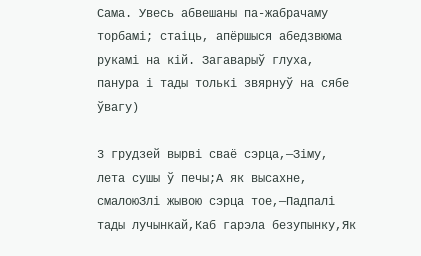Сама. Увесь абвешаны па-жабрачаму торбамі; стаіць, апёршыся абедзвюма рукамі на кій. Загаварыў глуха, панура і тады толькі звярнуў на сябе ўвагу)

3 грудзей вырві сваё сэрца,—Зіму, лета сушы ў печы;А як высахне, смалоюЗлі жывою сэрца тое,—Падпалі тады лучынкай,Каб гарэла безупынку,Як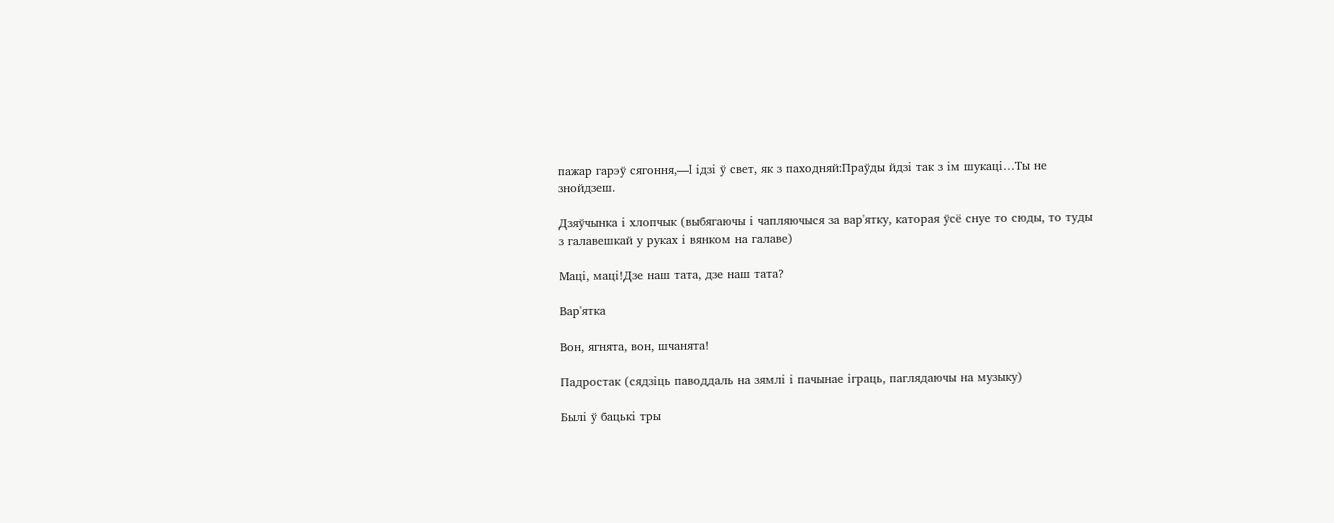пажар гарэў сягоння,—I ідзі ў свет, як з паходняй:Праўды йдзі так з ім шукаці…Ты не знойдзеш.

Дзяўчынка і хлопчык (выбягаючы і чапляючыся за вар'ятку, каторая ўсё снуе то сюды, то туды з галавешкай у руках і вянком на галаве)

Маці, маці!Дзе наш тата, дзе наш тата?

Вар'ятка

Вон, ягнята, вон, шчанята!

Падростак (сядзіць паводдаль на зямлі і пачынае іграць, паглядаючы на музыку)

Былі ў бацькі тры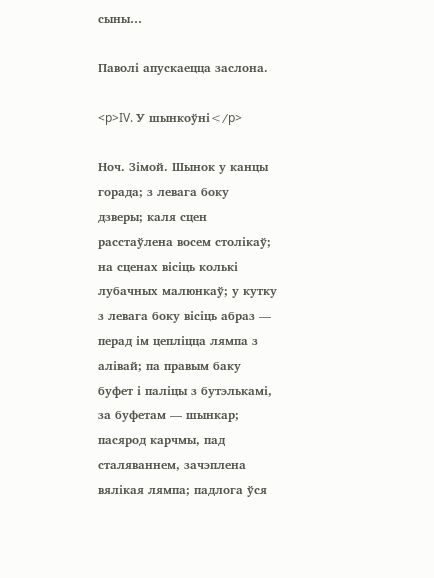сыны…

Паволі апускаецца заслона.

<p>IV. У шынкоўні</p>

Ноч. Зімой. Шынок у канцы горада; з левага боку дзверы; каля сцен расстаўлена восем столікаў; на сценах вісіць колькі лубачных малюнкаў; у кутку з левага боку вісіць абраз — перад ім цепліцца лямпа з алівай; па правым баку буфет і паліцы з бутэлькамі, за буфетам — шынкар; пасярод карчмы, пад сталяваннем, зачэплена вялікая лямпа; падлога ўся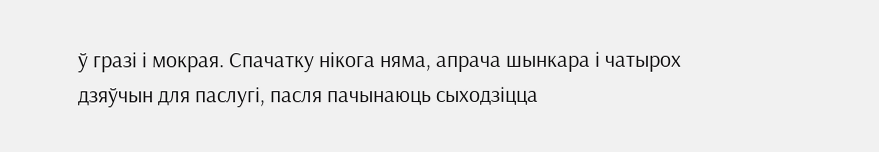ў гразі і мокрая. Спачатку нікога няма, апрача шынкара і чатырох дзяўчын для паслугі, пасля пачынаюць сыходзіцца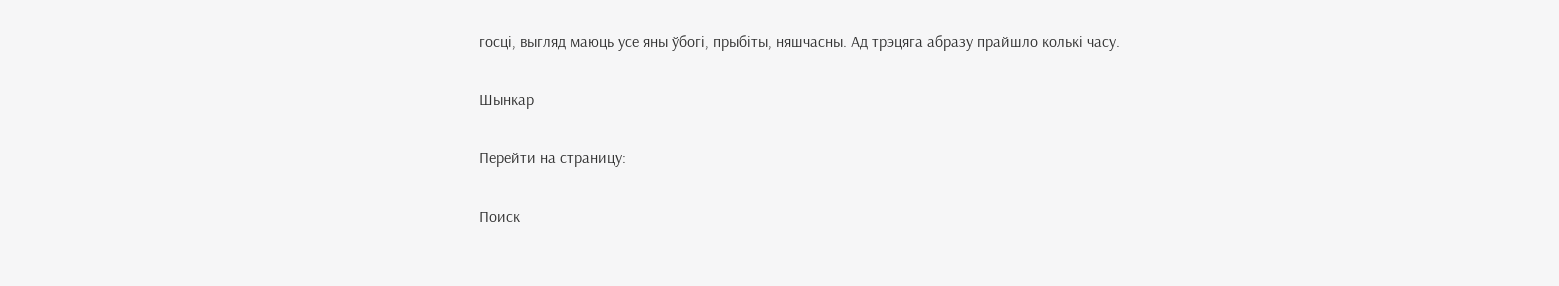госці, выгляд маюць усе яны ўбогі, прыбіты, няшчасны. Ад трэцяга абразу прайшло колькі часу.

Шынкар

Перейти на страницу:

Поиск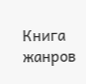Книга жанров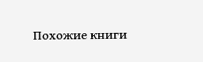Похожие книги